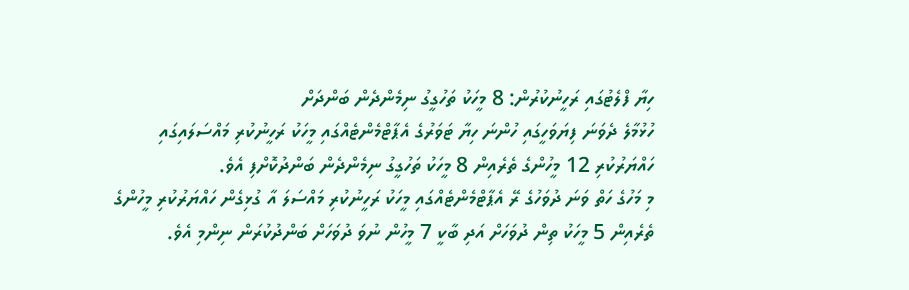ހިޔާ ފްލެޓުގައި ރަހީނުކުރުން: 8 މީހަކު ތަހުގީގު ނިމެންދެން ބަންދަށް
ހުޅުމާލެ ދެވަނަ ފިޔަވަހީގައި ހުންނަ ހިޔާ ޓަވަރުގެ އެޕާޓްމެންޓެއްގައި މީހަކު ރަހީނުކުރި މައްސަލައިގައި ހައްޔަރުކުރި 12 މީހުންގެ ތެރެއިން 8 މީހަކު ތަހުގީގު ނިމެންދެން ބަންދުކޮށްފި އެވެ.
މި މަހުގެ ހަތް ވަނަ ދުވަހުގެ ރޭ އެޕާޓްމެންޓެއްގައި މީހަކު ރަހީނުކުރި މައްސަލަ އާ ގުޅިގެން ހައްޔަރުކުރި މީހުންގެ ތެރެއިން 5 މީހަކު ތިން ދުވަހަށް އަދި ބާކީ 7 މީހުން ނުވަ ދުވަހަށް ބަންދުކުރަން ނިންމި އެވެ.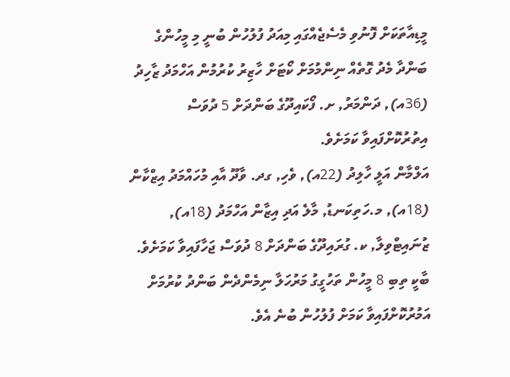މީޑިއާތަކަށް ފޮނުވި މެސެޖެއްގައި މިއަދު ފުލުހުން ބުނީ މި މީހުންގެ ބަންދާ މެދު ގޮތެއް ނިންމުމަށް ކޯޓަށް ހާޒިރު ކުރުމުން އަހްމަދު ޒާހިދު (36އ), ދަންމަރު, ށ. ފޯކައިދޫގެ ބަންދަށް 5 ދުވަސް އިތުރުކޮށްފައިވާ ކަމަށެވެ.
އަލްމާން އަލީ ހާލިދު (22އ), ވެހި, ގދ. ވާދޫ އާއި މުހައްމަދު އިޒްކާން (18އ), މ.ހަތިކަނޑު, މާލެ އަދި އިޒާން އަހްމަދު (18އ), ޒުނައިޓްވިލާ, ކ. ގުރައިދޫގެ ބަންދަށް 8 ދުވަސް ޖަހާފައިވާ ކަމަށެވެ.
ބާކީ ތިބި 8 މީހުން ތަހުގީގު މަރުހަލާ ނިމެންދެން ބަންދު ކުރުމަށް އަމުރުކޮށްފައިވާ ކަމަށް ފުލުހުން ބުނެ އެވެ.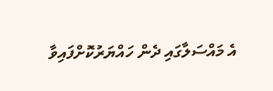އެ މައްސަލާގައި ދެން ހައްޔަރުކޮށްފައިވާ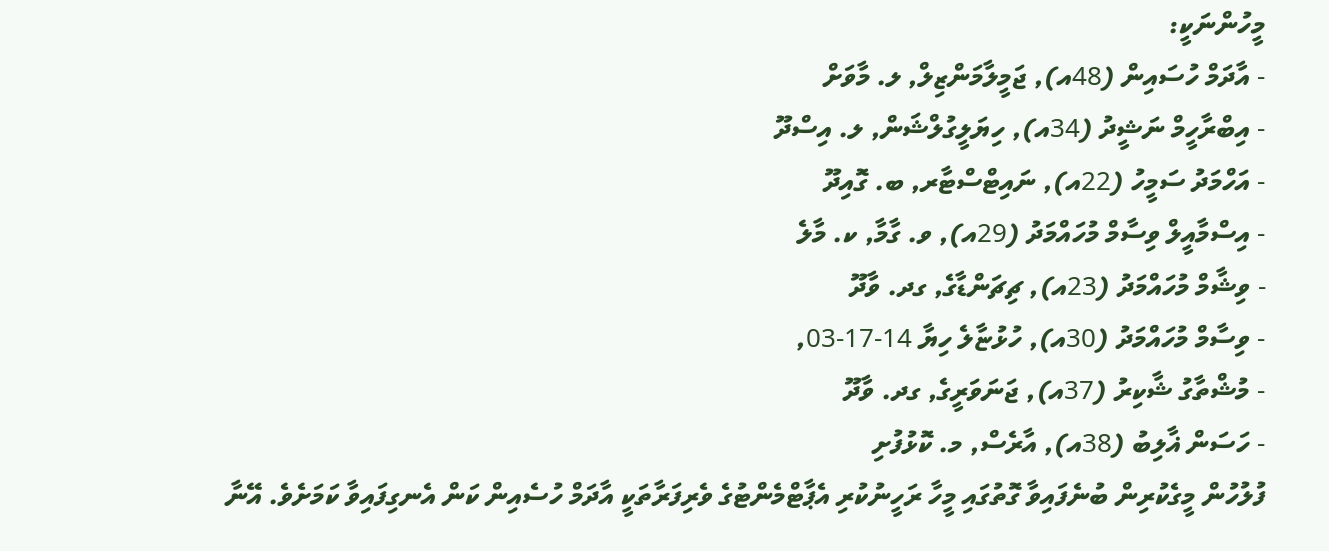މީހުންނަކީ:
- އާދަމް ހުސައިން (48އ), ޖަމީލާމަންޒިލް, ލ. މާވަށް
- އިބްރާހީމް ނަޝީދު (34އ), ހިޔަލީގުލްޝަން, ލ. އިސްދޫ
- އަހްމަދު ސަމީހު (22އ), ނައިޓްސްޓާރ, ބ. ގޮއިދޫ
- އިސްމާއީލް ވިސާމް މުހައްމަދު (29އ), ވ. ގާމާ, ކ. މާލެ
- ވިޝާމް މުހައްމަދު (23އ), ޗިޗަންޑާގެ, ގދ. ވާދޫ
- ވިސާމް މުހައްމަދު (30އ), ހުޅުޏާލެ ހިޔާ 14-17-03,
- މުޝްތާގު ޝާކިރު (37އ), ޖަނަވަރީގެ, ގދ. ވާދޫ
- ހަސަން ޣާލިބު (38އ), އާރެސް, މ. ކޮޅުފުށި
ފުލުހުން މީގެކުރިން ބުނެފައިވާ ގޮތުގައި މީހާ ރަހީނުކުރި އެޕާޓްމެންޓުގެ ވެރިފަރާތަކީ އާދަމް ހުސެއިން ކަން އެނގިފައިވާ ކަމަށެވެ. އޭނާ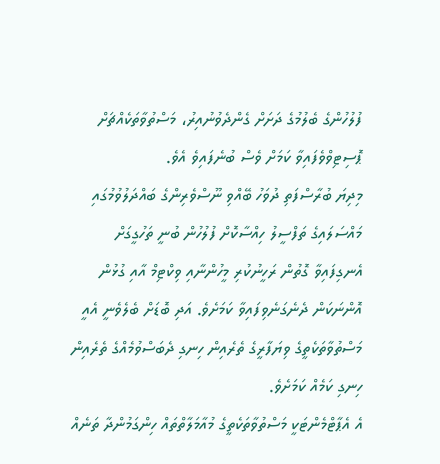ފުލުހުންގެ ބެލުމުގެ ދަށަށް ގެންދެވުނުއިރު، މަސްތުވާތަކެއްޗަށް ޕޮސިޓިވްވެފައިވާ ކަމަށް ވެސް ބުނެފައިވެ އެވެ.
މިދިޔަ ބުރާސްފަތި ދުވަހު ބޭއްވި ނޫސްވެރިންގެ ބައްދަލުވުމުގައި މައްސަލައިގެ ތަފްސީލު ހިއްސާކޮށް ފުލުހުން ބުނީ ތަހުގީގަށް އެނގިފައިވާ ގޮތުން ރަހީނުކުރި މީހުންނާއި ވިކްޓިމް އާއި ގުޅުން އޮންނަކަން ދެނެގަނެވިފައިވާ ކަމަށެވެ. އަދި ބޮޑަށް ބެލެވެނީ އެއީ މަސްތުވާތަކެތީގެ ވިޔަފާރީގެ ތެރެއިން ހިނގި ދެބަސްވުމެއްގެ ތެރެއިން ހިނގި ކަމެއް ކަމަށެވެ.
އެ އެޕާޓްމެންޓަކީ މަސްތުވާތަކެތީގެ މުއާމަލާތްތައް ހިންގަމުންދާ ތަނެއް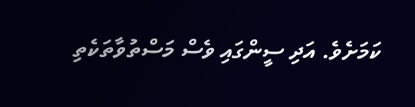ކަމަށެވެ. އަދި ސީންގައި ވެސް މަސްތުވާތަކެތި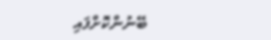ބޭނުންކޮށްފައި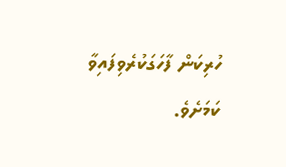ހުރިކަން ފާހަގަކުރެވިފައިވާ ކަމަށެވެ.